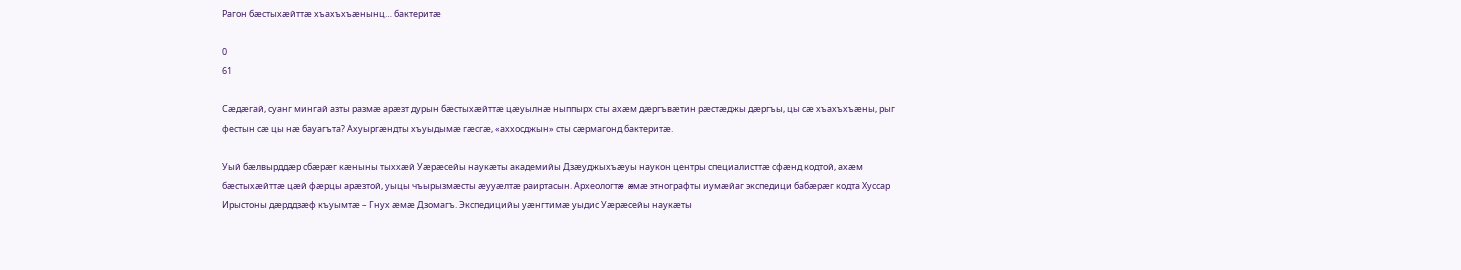Рагон бæстыхæйттæ хъахъхъæнынц… бактеритæ

0
61

Сæдæгай, суанг мингай азты размæ арæзт дурын бæстыхæйттæ цæуылнæ ныппырх сты ахæм дæргъвæтин рæстæджы дæргъы, цы сæ хъахъхъæны, рыг фестын сæ цы нæ бауагъта? Ахуыргæндты хъуыдымæ гæсгæ, «аххосджын» сты сæрмагонд бактеритæ.

Уый бæлвырддæр сбæрæг кæныны тыххæй Уæрæсейы наукæты академийы Дзæуджыхъæуы наукон центры специалисттæ сфæнд кодтой, ахæм
бæстыхæйттæ цæй фæрцы арæзтой, уыцы чъырызмæсты æууæлтæ раиртасын. Археологтæ æмæ этнографты иумæйаг экспедици бабæрæг кодта Хуссар Ирыстоны дæрддзæф къуымтæ – Гнух æмæ Дзомагъ. Экспедицийы уæнгтимæ уыдис Уæрæсейы наукæты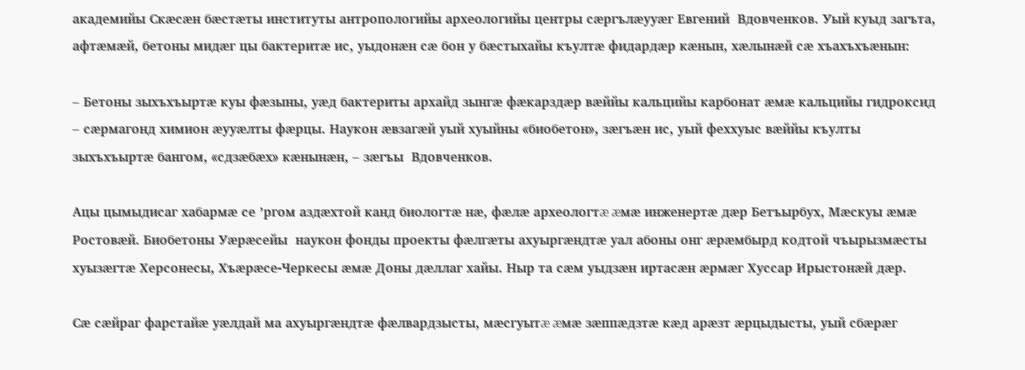академийы Скæсæн бæстæты институты антропологийы археологийы центры сæргълæууæг Евгений  Вдовченков. Уый куыд загъта, афтæмæй, бетоны мидæг цы бактеритæ ис, уыдонæн сæ бон у бæстыхайы къултæ фидардæр кæнын, хæлынæй сæ хъахъхъæнын:

– Бетоны зыхъхъыртæ куы фæзыны, уæд бактериты архайд зынгæ фæкарздæр вæййы кальцийы карбонат æмæ кальцийы гидроксид – сæрмагонд химион æууæлты фæрцы. Наукон æвзагæй уый хуыйны «биобетон», зæгъæн ис, уый феххуыс вæййы къулты зыхъхъыртæ бангом, «сдзæбæх» кæнынæн, – зæгъы  Вдовченков.

Ацы цымыдисаг хабармæ се ’ргом аздæхтой канд биологтæ нæ, фæлæ археологтæ æмæ инженертæ дæр Бетъырбух, Мæскуы æмæ Ростовæй. Биобетоны Уæрæсейы  наукон фонды проекты фæлгæты ахуыргæндтæ уал абоны онг æрæмбырд кодтой чъырызмæсты хуызæгтæ Херсонесы, Хъæрæсе-Черкесы æмæ Доны дæллаг хайы. Ныр та сæм уыдзæн иртасæн æрмæг Хуссар Ирыстонæй дæр.

Сæ сæйраг фарстайæ уæлдай ма ахуыргæндтæ фæлвардзысты, мæсгуытæ æмæ зæппæдзтæ кæд арæзт æрцыдысты, уый сбæрæг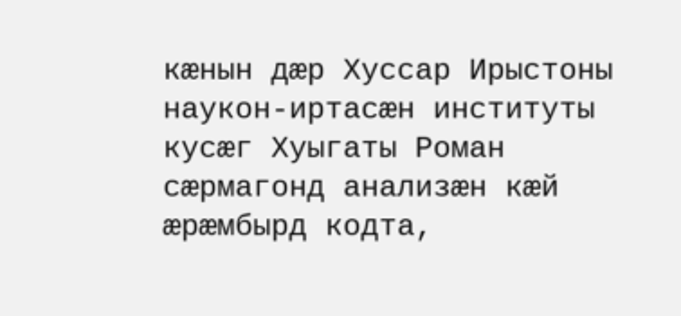кæнын дæр Хуссар Ирыстоны наукон-иртасæн институты кусæг Хуыгаты Роман сæрмагонд анализæн кæй æрæмбырд кодта,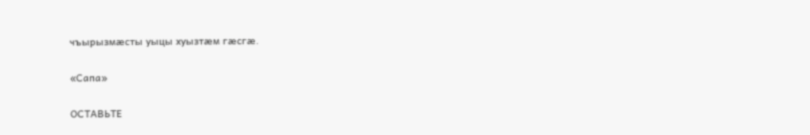чъырызмæсты уыцы хуызтæм гæсгæ.

«Сапа»

ОСТАВЬТЕ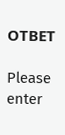ОТВЕТ

Please enter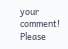your comment!
Please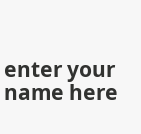enter your name here